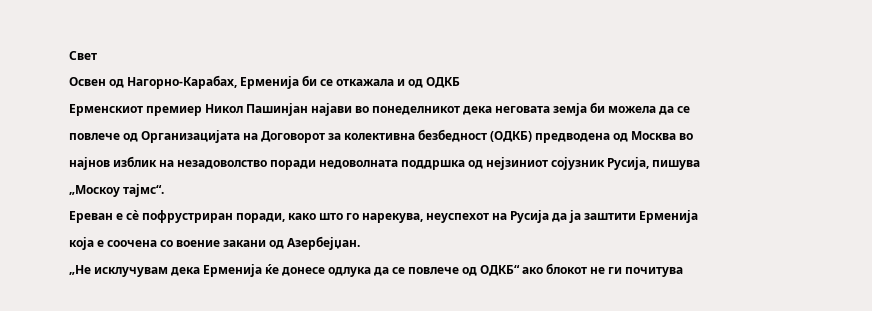Свет
Освен од Нагорно-Карабах, Ерменија би се откажала и од ОДКБ
Ерменскиот премиер Никол Пашинјан најави во понеделникот дека неговата земја би можела да се повлече од Организацијата на Договорот за колективна безбедност (ОДКБ) предводена од Москва во најнов изблик на незадоволство поради недоволната поддршка од нејзиниот сојузник Русија, пишува „Москоу тајмс“.
Ереван е сè пофрустриран поради, како што го нарекува, неуспехот на Русија да ја заштити Ерменија која е соочена со воение закани од Азербејџан.
„Не исклучувам дека Ерменија ќе донесе одлука да се повлече од ОДКБ“ ако блокот не ги почитува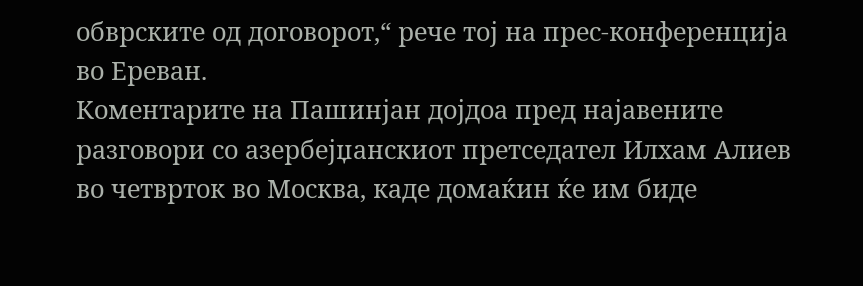обврските од договорот,“ рече тој на прес-конференција во Ереван.
Коментарите на Пашинјан дојдоа пред најавените разговори со азербејџанскиот претседател Илхам Алиев во четврток во Москва, каде домаќин ќе им биде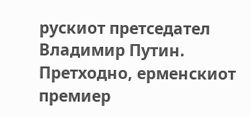рускиот претседател Владимир Путин.
Претходно, ерменскиот премиер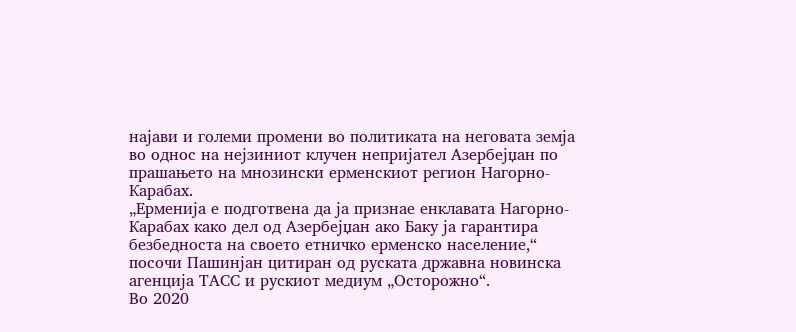најави и големи промени во политиката на неговата земја во однос на нејзиниот клучен непријател Азербејџан по прашањето на мнозински ерменскиот регион Нагорно-Карабах.
„Ерменија е подготвена да ја признае енклавата Нагорно-Карабах како дел од Азербејџан ако Баку ја гарантира безбедноста на своето етничко ерменско население,“ посочи Пашинјан цитиран од руската државна новинска агенција ТАСС и рускиот медиум „Осторожно“.
Во 2020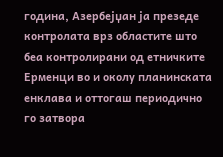година, Азербејџан ја презеде контролата врз областите што беа контролирани од етничките Ерменци во и околу планинската енклава и оттогаш периодично го затвора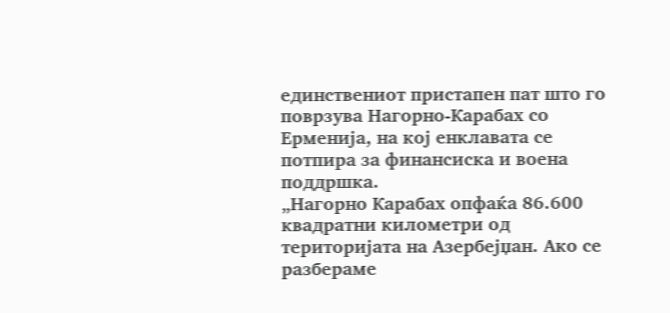единствениот пристапен пат што го поврзува Нагорно-Карабах со Ерменија, на кој енклавата се потпира за финансиска и воена поддршка.
„Нагорно Карабах опфаќа 86.600 квадратни километри од територијата на Азербејџан. Ако се разбераме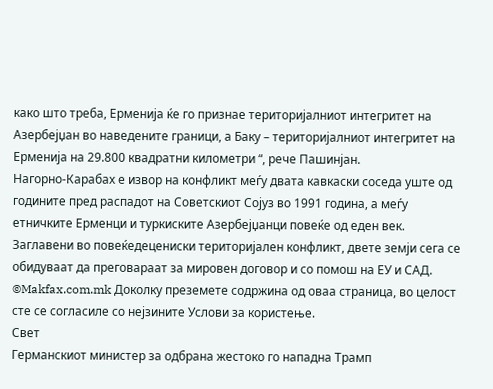како што треба, Ерменија ќе го признае територијалниот интегритет на Азербејџан во наведените граници, а Баку – територијалниот интегритет на Ерменија на 29.800 квадратни километри “, рече Пашинјан.
Нагорно-Карабах е извор на конфликт меѓу двата кавкаски соседа уште од годините пред распадот на Советскиот Сојуз во 1991 година, а меѓу етничките Ерменци и туркиските Азербејџанци повеќе од еден век.
Заглавени во повеќедецениски територијален конфликт, двете земји сега се обидуваат да преговараат за мировен договор и со помош на ЕУ и САД.
©Makfax.com.mk Доколку преземете содржина од оваа страница, во целост сте се согласиле со нејзините Услови за користење.
Свет
Германскиот министер за одбрана жестоко го нападна Трамп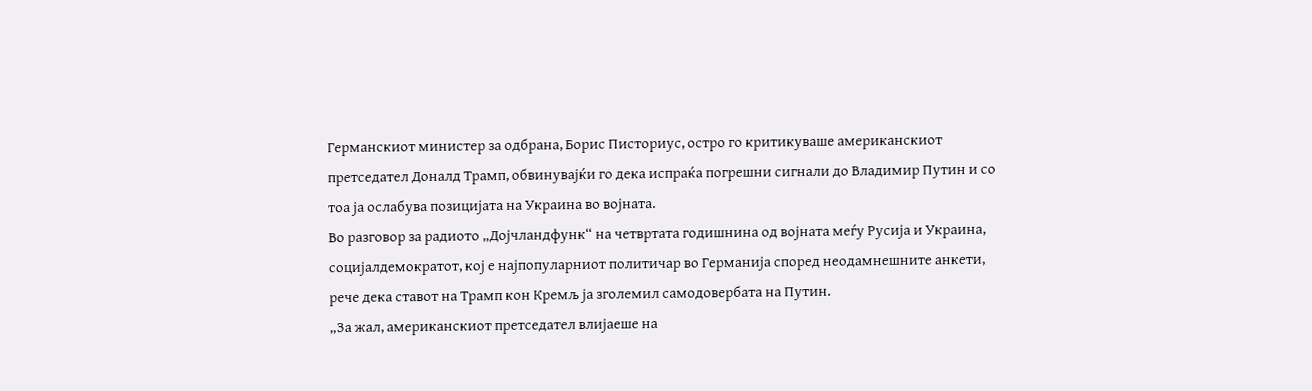Германскиот министер за одбрана, Борис Писториус, остро го критикуваше американскиот претседател Доналд Трамп, обвинувајќи го дека испраќа погрешни сигнали до Владимир Путин и со тоа ја ослабува позицијата на Украина во војната.
Во разговор за радиото „Дојчландфунк“ на четвртата годишнина од војната меѓу Русија и Украина, социјалдемократот, кој е најпопуларниот политичар во Германија според неодамнешните анкети, рече дека ставот на Трамп кон Кремљ ја зголемил самодовербата на Путин.
„За жал, американскиот претседател влијаеше на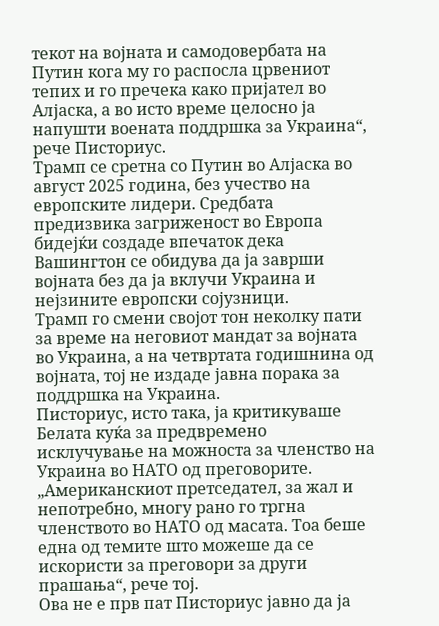текот на војната и самодовербата на Путин кога му го распосла црвениот тепих и го пречека како пријател во Алјаска, а во исто време целосно ја напушти воената поддршка за Украина“, рече Писториус.
Трамп се сретна со Путин во Алјаска во август 2025 година, без учество на европските лидери. Средбата предизвика загриженост во Европа бидејќи создаде впечаток дека Вашингтон се обидува да ја заврши војната без да ја вклучи Украина и нејзините европски сојузници.
Трамп го смени својот тон неколку пати за време на неговиот мандат за војната во Украина, а на четвртата годишнина од војната, тој не издаде јавна порака за поддршка на Украина.
Писториус, исто така, ја критикуваше Белата куќа за предвремено исклучување на можноста за членство на Украина во НАТО од преговорите.
„Американскиот претседател, за жал и непотребно, многу рано го тргна членството во НАТО од масата. Тоа беше една од темите што можеше да се искористи за преговори за други прашања“, рече тој.
Ова не е прв пат Писториус јавно да ја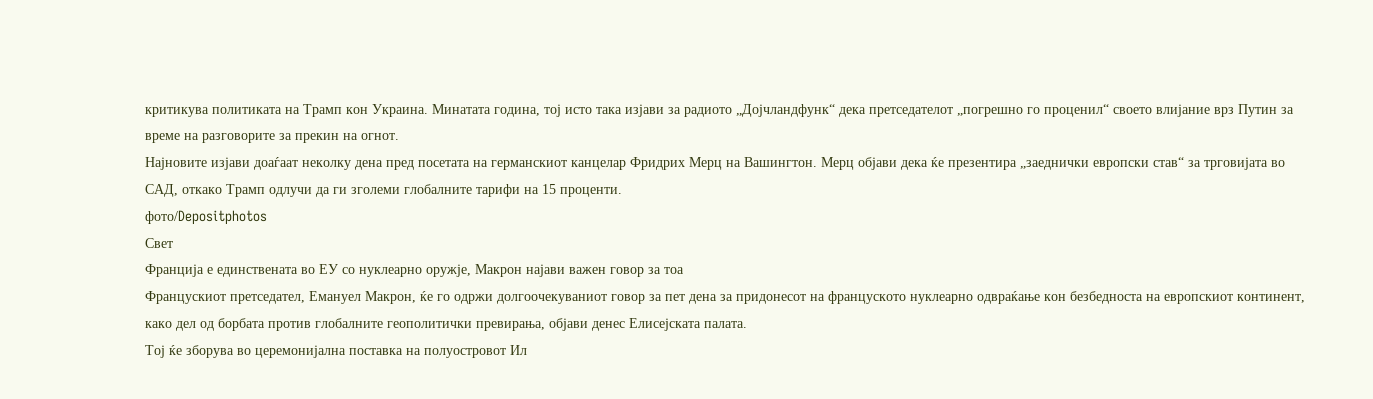критикува политиката на Трамп кон Украина. Минатата година, тој исто така изјави за радиото „Дојчландфунк“ дека претседателот „погрешно го проценил“ своето влијание врз Путин за време на разговорите за прекин на огнот.
Најновите изјави доаѓаат неколку дена пред посетата на германскиот канцелар Фридрих Мерц на Вашингтон. Мерц објави дека ќе презентира „заеднички европски став“ за трговијата во САД, откако Трамп одлучи да ги зголеми глобалните тарифи на 15 проценти.
фото/Depositphotos
Свет
Франција е единствената во ЕУ со нуклеарно оружје, Макрон најави важен говор за тоа
Францускиот претседател, Емануел Макрон, ќе го одржи долгоочекуваниот говор за пет дена за придонесот на француското нуклеарно одвраќање кон безбедноста на европскиот континент, како дел од борбата против глобалните геополитички превирања, објави денес Елисејската палата.
Тој ќе зборува во церемонијална поставка на полуостровот Ил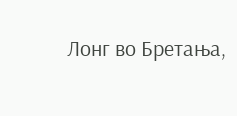Лонг во Бретања,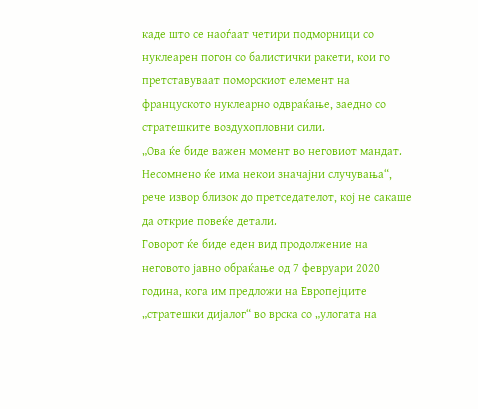каде што се наоѓаат четири подморници со нуклеарен погон со балистички ракети, кои го претставуваат поморскиот елемент на француското нуклеарно одвраќање, заедно со стратешките воздухопловни сили.
„Ова ќе биде важен момент во неговиот мандат. Несомнено ќе има некои значајни случувања“, рече извор близок до претседателот, кој не сакаше да открие повеќе детали.
Говорот ќе биде еден вид продолжение на неговото јавно обраќање од 7 февруари 2020 година, кога им предложи на Европејците „стратешки дијалог“ во врска со „улогата на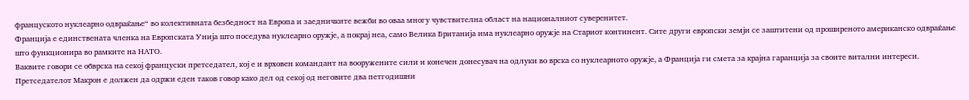француското нуклеарно одвраќање“ во колективната безбедност на Европа и заедничките вежби во оваа многу чувствителна област на националниот суверенитет.
Франција е единствената членка на Европската Унија што поседува нуклеарно оружје, а покрај неа, само Велика Британија има нуклеарно оружје на Стариот континент. Сите други европски земји се заштитени од проширеното американско одвраќање што функционира во рамките на НАТО.
Ваквите говори се обврска на секој француски претседател, кој е и врховен командант на вооружените сили и конечен донесувач на одлуки во врска со нуклеарното оружје, а Франција ги смета за крајна гаранција за своите витални интереси. Претседателот Макрон е должен да одржи еден таков говор како дел од секој од неговите два петгодишни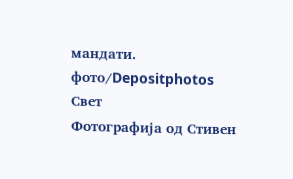мандати.
фото/Depositphotos
Свет
Фотографија од Стивен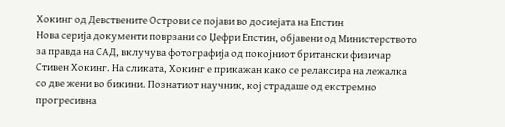Хокинг од Девствените Острови се појави во досиејата на Епстин
Нова серија документи поврзани со Џефри Епстин, објавени од Министерството за правда на САД, вклучува фотографија од покојниот британски физичар Стивен Хокинг. На сликата, Хокинг е прикажан како се релаксира на лежалка со две жени во бикини. Познатиот научник, кој страдаше од екстремно прогресивна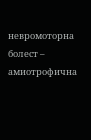невромоторна болест – амиотрофична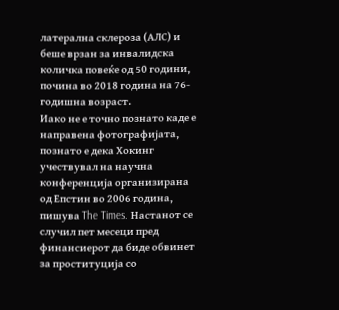латерална склероза (АЛС) и беше врзан за инвалидска количка повеќе од 50 години, почина во 2018 година на 76-годишна возраст.
Иако не е точно познато каде е направена фотографијата, познато е дека Хокинг учествувал на научна конференција организирана од Епстин во 2006 година, пишува The Times. Настанот се случил пет месеци пред финансиерот да биде обвинет за проституција со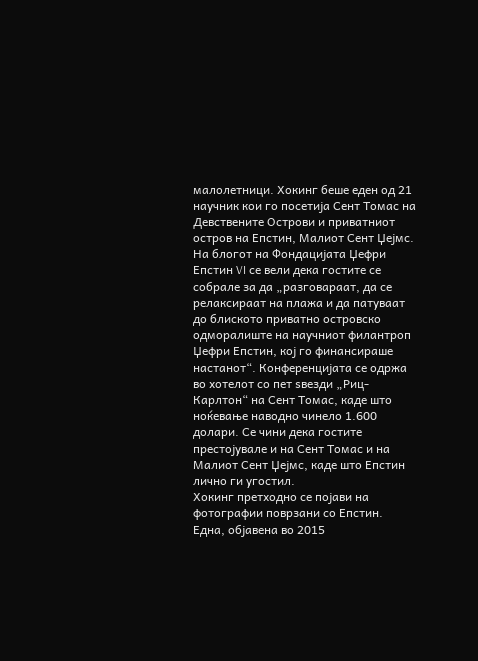малолетници. Хокинг беше еден од 21 научник кои го посетија Сент Томас на Девствените Острови и приватниот остров на Епстин, Малиот Сент Џејмс.
На блогот на Фондацијата Џефри Епстин VI се вели дека гостите се собрале за да „разговараат, да се релаксираат на плажа и да патуваат до блиското приватно островско одморалиште на научниот филантроп Џефри Епстин, кој го финансираше настанот“. Конференцијата се одржа во хотелот со пет ѕвезди „Риц-Карлтон“ на Сент Томас, каде што ноќевање наводно чинело 1.600 долари. Се чини дека гостите престојувале и на Сент Томас и на Малиот Сент Џејмс, каде што Епстин лично ги угостил.
Хокинг претходно се појави на фотографии поврзани со Епстин. Една, објавена во 2015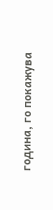година, го покажува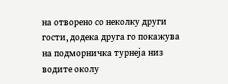на отворено со неколку други гости, додека друга го покажува на подморничка турнеја низ водите околу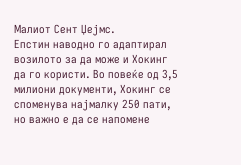Малиот Сент Џејмс.
Епстин наводно го адаптирал возилото за да може и Хокинг да го користи. Во повеќе од 3,5 милиони документи, Хокинг се споменува најмалку 250 пати, но важно е да се напомене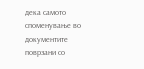дека самото споменување во документите поврзани со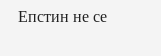Епстин не се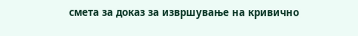смета за доказ за извршување на кривично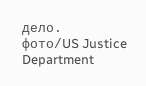дело.
фото/US Justice Department